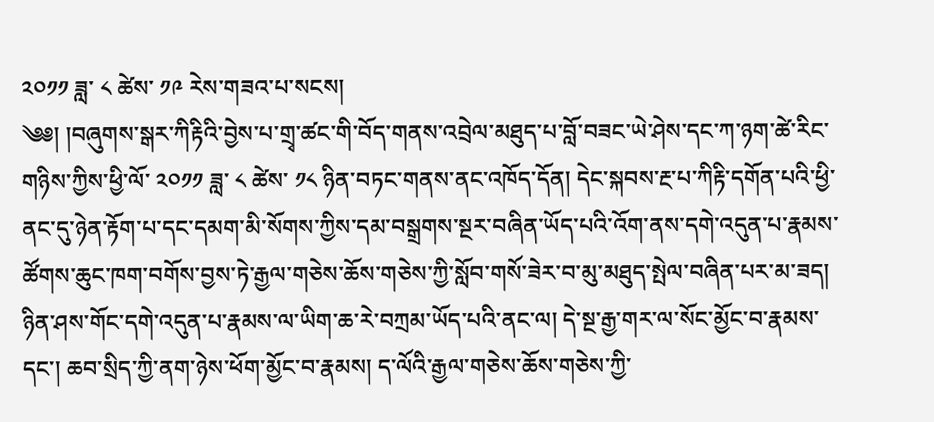༢༠༡༡ ཟླ་ ༨ ཚེས་ ༡༩ རེས་གཟའ་པ་སངས།
༄༅། །བཞུགས་སྒར་ཀིརྟིའི་བྱེས་པ་གྲྭ་ཚང་གི་བོད་གནས་འབྲེལ་མཐུད་པ་བློ་བཟང་ཡེ་ཤེས་དང་ཀ་ཉག་ཚེ་རིང་གཉིས་ཀྱིས་ཕྱི་ལོ་ ༢༠༡༡ ཟླ་ ༨ ཚེས་ ༡༨ ཉིན་བཏང་གནས་ནང་འཁོད་དོན། དེང་སྐབས་རྔ་པ་ཀིརྟི་དགོན་པའི་ཕྱི་ནང་དུ་ཉེན་རྟོག་པ་དང་དམག་མི་སོགས་ཀྱིས་དམ་བསྒྲགས་སྔར་བཞིན་ཡོད་པའི་འོག་ནས་དགེ་འདུན་པ་རྣམས་ཚོགས་ཆུང་ཁག་བགོས་བྱས་ཏེ་རྒྱལ་གཅེས་ཆོས་གཅེས་ཀྱི་སློབ་གསོ་ཟེར་བ་མུ་མཐུད་སྤེལ་བཞིན་པར་མ་ཟད། ཉིན་ཤས་གོང་དགེ་འདུན་པ་རྣམས་ལ་ཡིག་ཆ་རེ་བཀྲམ་ཡོད་པའི་ནང་ལ། དེ་སྔ་རྒྱ་གར་ལ་སོང་མྱོང་བ་རྣམས་དང་། ཆབ་སྲིད་ཀྱི་ནག་ཉེས་ཕོག་མྱོང་བ་རྣམས། ད་ལོའི་རྒྱལ་གཅེས་ཆོས་གཅེས་ཀྱི་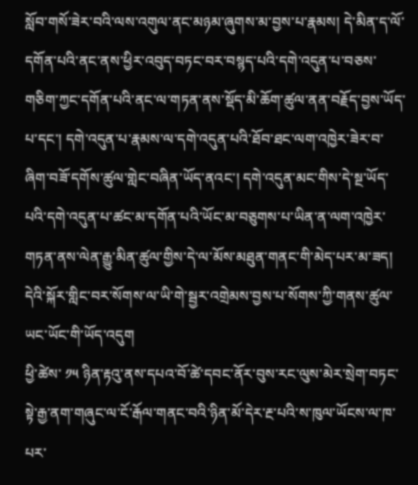སློབ་གསོ་ཟེར་བའི་ལས་འགུལ་ནང་མཉམ་ཞུགས་མ་བྱས་པ་རྣམས། དེ་མིན་ད་ལོ་དགོན་པའི་ནང་ནས་ཕྱིར་འབུད་བཏང་བར་བསྙད་པའི་དགེ་འདུན་པ་བཅས་གཅིག་ཀྱང་དགོན་པའི་ནང་ལ་གཏན་ནས་སྡོད་མི་ཆོག་ཚུལ་ནན་བརྗོད་བྱས་ཡོད་པ་དང་། དགེ་འདུན་པ་རྣམས་ལ་དགེ་འདུན་པའི་ཐོབ་ཐང་ལག་འཁྱེར་ཟེར་བ་ཞིག་བཟོ་དགོས་ཚུལ་གླེང་བཞིན་ཡོད་ནའང་། དགེ་འདུན་མང་གིས་དེ་སྔ་ཡོད་པའི་དགེ་འདུན་པ་ཚང་མ་དགོན་པའི་ཡོང་མ་བཅུགས་པ་ཡིན་ན་ལག་འཁྱེར་གཏན་ནས་ལེན་རྒྱུ་མིན་ཚུལ་གྱིས་དེ་ལ་མོས་མཐུན་གནང་གི་མེད་པར་མ་ཟད། དེའི་སྐོར་གླིང་བར་སོགས་ལ་ཡི་གེ་སྦྱར་འགྲེམས་བྱས་པ་སོགས་ཀྱི་གནས་ཚུལ་ཡང་ཡོང་གི་ཡོད་འདུག
ཕྱི་ཚེས་ ༡༥ ཉིན་རྟའུ་ནས་དཔའ་བོ་ཚེ་དབང་ནོར་བུས་རང་ལུས་མེར་སྲེག་བཏང་སྟེ་རྒྱ་ནག་གཞུང་ལ་ངོ་རྒོལ་གནང་བའི་ཉིན་མོ་དེར་རྔ་པའི་ས་ཁུལ་ཡོངས་ལ་ཁ་པར་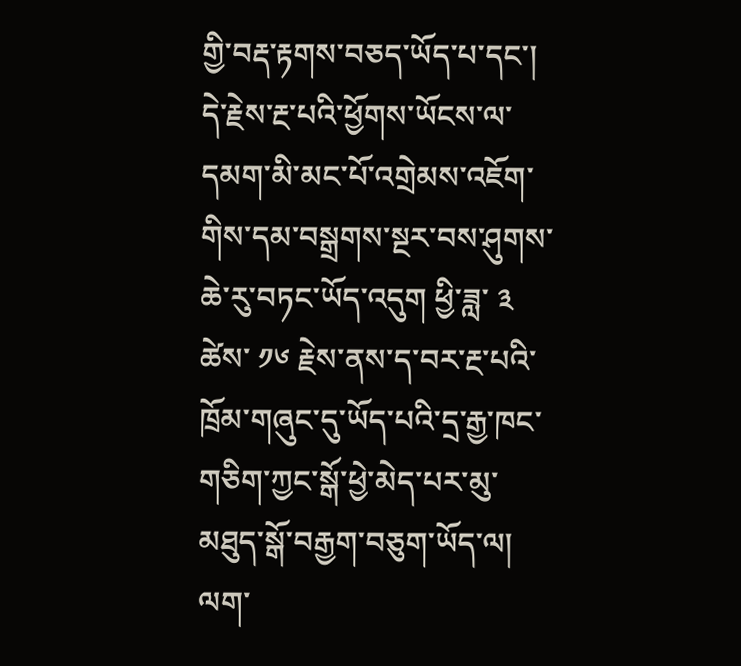གྱི་བརྡ་རྟགས་བཅད་ཡོད་པ་དང་། དེ་རྗེས་རྔ་པའི་ཕྱོགས་ཡོངས་ལ་དམག་མི་མང་པོ་འགྲེམས་འཇོག་གིས་དམ་བསྒྲགས་སྔར་བས་ཤུགས་ཆེ་རུ་བཏང་ཡོད་འདུག ཕྱི་ཟླ་ ༣ ཚེས་ ༡༦ རྗེས་ནས་ད་བར་རྔ་པའི་ཁྲོམ་གཞུང་དུ་ཡོད་པའི་དྲ་རྒྱ་ཁང་གཅིག་ཀྱང་སྒོ་ཕྱེ་མེད་པར་མུ་མཐུད་སྒོ་བརྒྱག་བཅུག་ཡོད་ལ། ལག་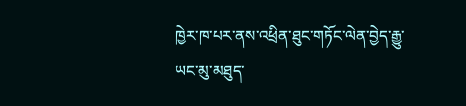ཁྱེར་ཁ་པར་ནས་འཕྲིན་ཐུང་གཏོང་ལེན་བྱེད་རྒྱུ་ཡང་མུ་མཐུད་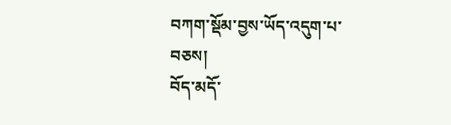བཀག་སྡོམ་བྱས་ཡོད་འདུག་པ་བཅས།
བོད་མདོ་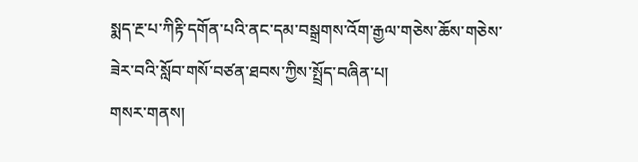སྨད་རྔ་པ་ཀིརྟི་དགོན་པའི་ནང་དམ་བསྒྲགས་འོག་རྒྱལ་གཅེས་ཆོས་གཅེས་ཟེར་བའི་སློབ་གསོ་བཙན་ཐབས་ཀྱིས་སྤྲོད་བཞིན་པ།
གསར་གནས།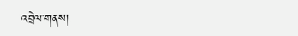འབྲེལ་གནས།